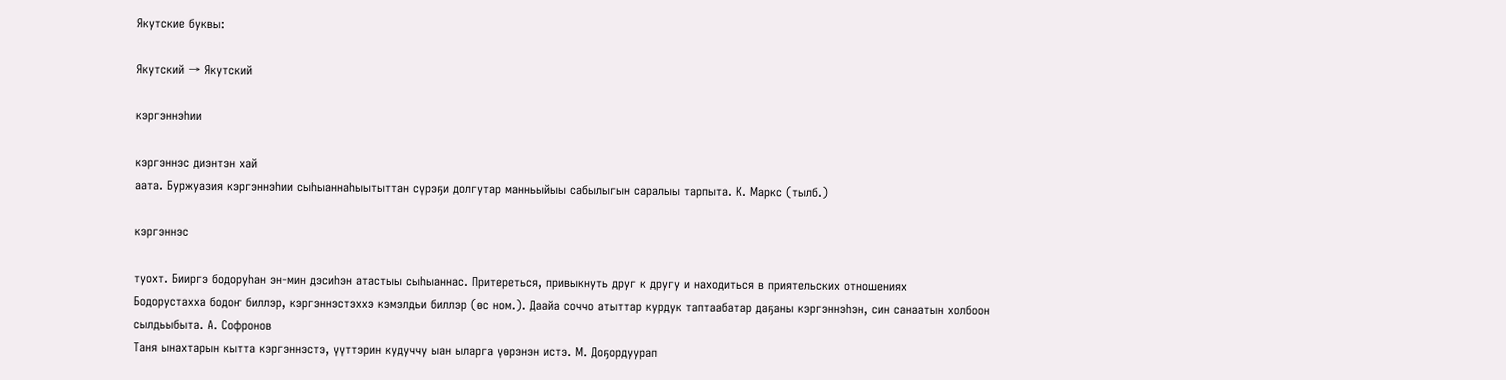Якутские буквы:

Якутский → Якутский

кэргэннэһии

кэргэннэс диэнтэн хай
аата. Буржуазия кэргэннэһии сыһыаннаһыытыттан сүрэҕи долгутар манньыйыы сабылыгын саралыы тарпыта. К. Маркс (тылб.)

кэргэннэс

туохт. Бииргэ бодоруһан эн-мин дэсиһэн атастыы сыһыаннас. Притереться, привыкнуть друг к другу и находиться в приятельских отношениях
Бодорустахха бодоҥ биллэр, кэргэннэстэххэ кэмэлдьи биллэр (өс ном.). Даайа соччо атыттар курдук таптаабатар даҕаны кэргэннэһэн, син санаатын холбоон сылдьыбыта. А. Софронов
Таня ынахтарын кытта кэргэннэстэ, үүттэрин кудуччу ыан ыларга үөрэнэн истэ. М. Доҕордуурап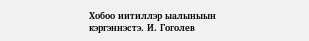Хобоо иитиллэр ыалыныын кэргэннэстэ. И. Гоголев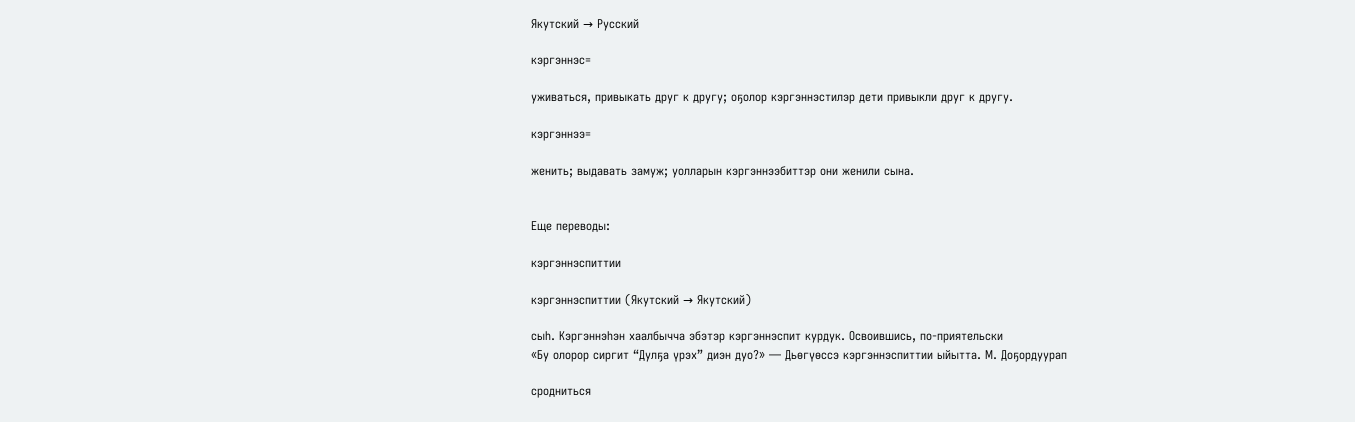Якутский → Русский

кэргэннэс=

уживаться, привыкать друг к другу; оҕолор кэргэннэстилэр дети привыкли друг к другу.

кэргэннээ=

женить; выдавать замуж; уолларын кэргэннээбиттэр они женили сына.


Еще переводы:

кэргэннэспиттии

кэргэннэспиттии (Якутский → Якутский)

сыһ. Кэргэннэһэн хаалбычча эбэтэр кэргэннэспит курдук. Освоившись, по-приятельски
«Бу олорор сиргит “Дулҕа үрэх” диэн дуо?» — Дьөгүөссэ кэргэннэспиттии ыйытта. М. Доҕордуурап

сродниться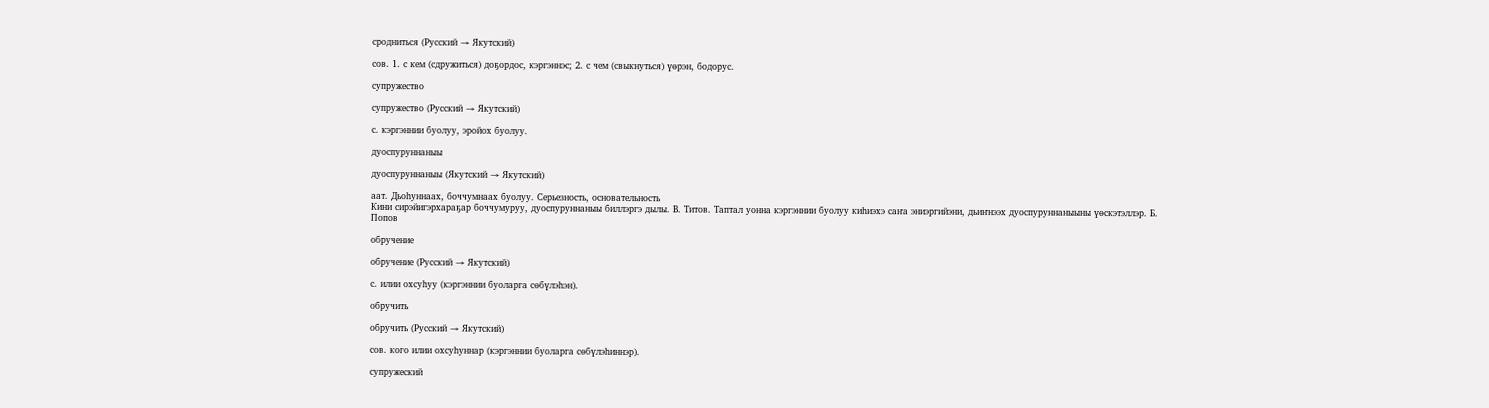сродниться (Русский → Якутский)

сов. 1. с кем (сдружиться) доҕордос, кэргэннэс; 2. с чем (свыкнуться) үөрэн, бодорус.

супружество

супружество (Русский → Якутский)

с. кэргэннии буолуу, эройох буолуу.

дуоспуруннаныы

дуоспуруннаныы (Якутский → Якутский)

аат. Дьоһуннаах, боччумнаах буолуу. Серьезность, основательность
Кини сирэйигэрхараҕар боччумуруу, дуоспуруннаныы биллэргэ дылы. В. Титов. Таптал уонна кэргэннии буолуу киһиэхэ саҥа эниэргийэни, дьиҥнээх дуоспуруннаныыны үөскэтэллэр. Б. Попов

обручение

обручение (Русский → Якутский)

с. илии охсуһуу (кэргэннии буоларга сөбүлэһэн).

обручить

обручить (Русский → Якутский)

сов. кого илии охсуһуннар (кэргэннии буоларга сөбүлэһиннэр).

супружеский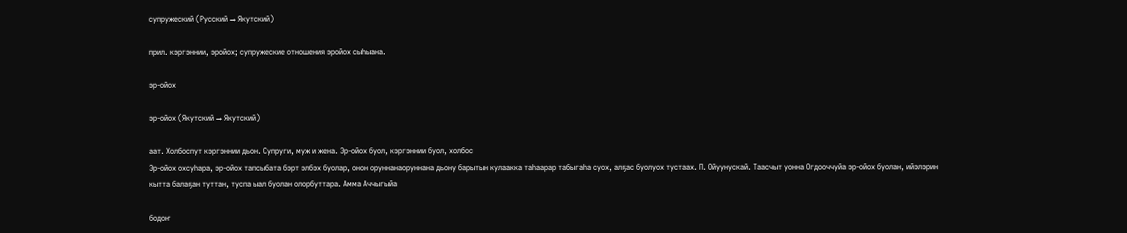супружеский (Русский → Якутский)

прил. кэргэннии, эройох; супружеские отношения эройох сыһыана.

эр-ойох

эр-ойох (Якутский → Якутский)

аат. Холбоспут кэргэннии дьон. Супруги, муж и жена. Эр-ойох буол, кэргэннии буол, холбос
Эр-ойох охсуһара, эр-ойох тапсыбата бэрт элбэх буолар, онон оруннанаоруннана дьону барытын кулаакка таһаарар табыгаһа суох, алҕас буолуох тустаах. П. Ойуунускай. Таасчыт уонна Огдооччуйа эр-ойох буолан, ийэлэрин кытта балаҕан туттан, туспа ыал буолан олорбуттара. Амма Аччыгыйа

бодоҥ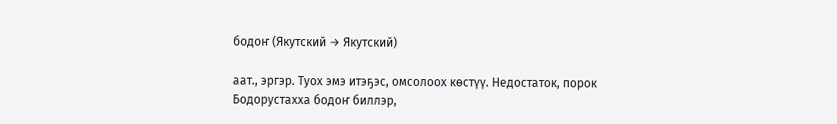бодоҥ (Якутский → Якутский)

аат., эргэр. Туох эмэ итэҕэс, омсолоох көстүү. Недостаток, порок
Бодорустахха бодоҥ биллэр,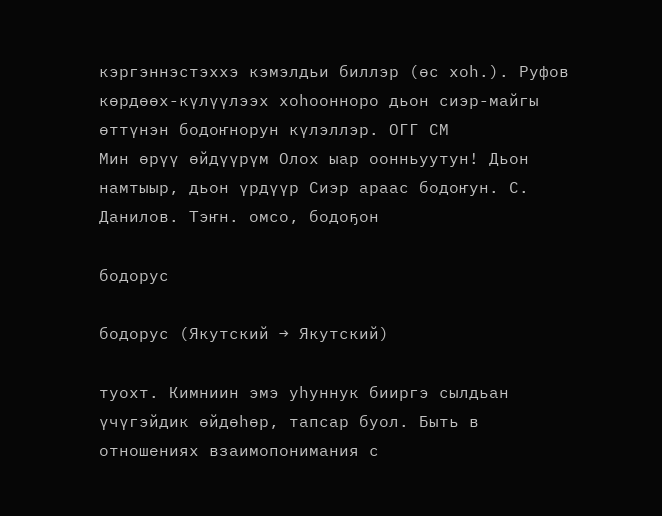кэргэннэстэххэ кэмэлдьи биллэр (өс хоһ.). Руфов көрдөөх-күлүүлээх хоһоонноро дьон сиэр-майгы өттүнэн бодоҥнорун күлэллэр. ОГГ СМ
Мин өрүү өйдүүрүм Олох ыар оонньуутун! Дьон намтыыр, дьон үрдүүр Сиэр араас бодоҥун. С. Данилов. Тэҥн. омсо, бодоҕон

бодорус

бодорус (Якутский → Якутский)

туохт. Кимниин эмэ уһуннук бииргэ сылдьан үчүгэйдик өйдөһөр, тапсар буол. Быть в отношениях взаимопонимания с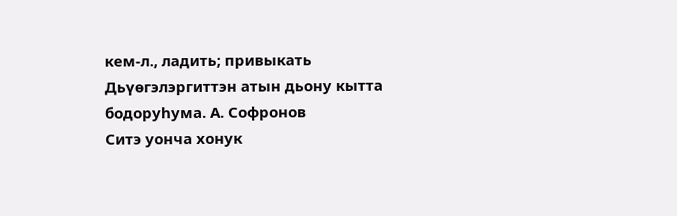кем-л., ладить; привыкать
Дьүөгэлэргиттэн атын дьону кытта бодоруһума. А. Софронов
Ситэ уонча хонук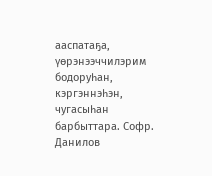ааспатаҕа, үөрэнээччилэрим бодоруһан, кэргэннэһэн, чугасыһан барбыттара. Софр. Данилов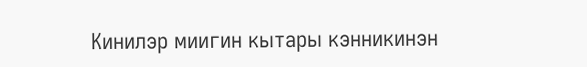Кинилэр миигин кытары кэнникинэн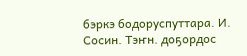бэркэ бодоруспуттара. И. Сосин. Тэҥн. доҕордос